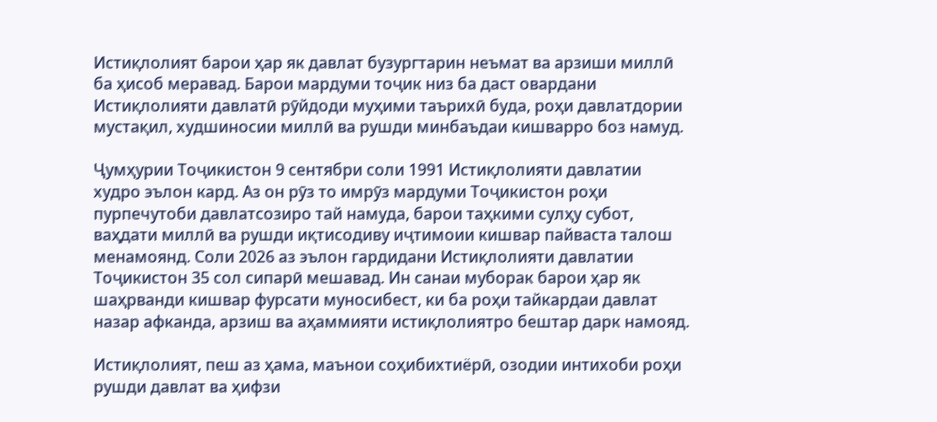Истиқлолият барои ҳар як давлат бузургтарин неъмат ва арзиши миллӣ ба ҳисоб меравад. Барои мардуми тоҷик низ ба даст овардани Истиқлолияти давлатӣ рӯйдоди муҳими таърихӣ буда, роҳи давлатдории мустақил, худшиносии миллӣ ва рушди минбаъдаи кишварро боз намуд.

Ҷумҳурии Тоҷикистон 9 сентябри соли 1991 Истиқлолияти давлатии худро эълон кард. Аз он рӯз то имрӯз мардуми Тоҷикистон роҳи пурпечутоби давлатсозиро тай намуда, барои таҳкими сулҳу субот, ваҳдати миллӣ ва рушди иқтисодиву иҷтимоии кишвар пайваста талош менамоянд. Соли 2026 аз эълон гардидани Истиқлолияти давлатии Тоҷикистон 35 сол сипарӣ мешавад. Ин санаи муборак барои ҳар як шаҳрванди кишвар фурсати муносибест, ки ба роҳи тайкардаи давлат назар афканда, арзиш ва аҳаммияти истиқлолиятро бештар дарк намояд.

Истиқлолият, пеш аз ҳама, маънои соҳибихтиёрӣ, озодии интихоби роҳи рушди давлат ва ҳифзи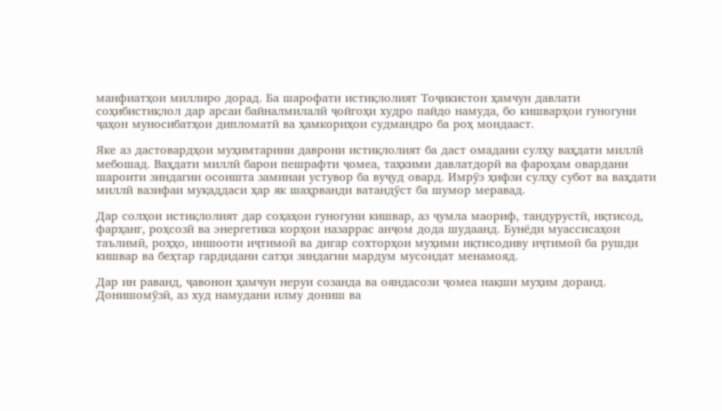манфиатҳои миллиро дорад. Ба шарофати истиқлолият Тоҷикистон ҳамчун давлати соҳибистиқлол дар арсаи байналмилалӣ ҷойгоҳи худро пайдо намуда, бо кишварҳои гуногуни ҷаҳон муносибатҳои дипломатӣ ва ҳамкориҳои судмандро ба роҳ мондааст.

Яке аз дастовардҳои муҳимтарини даврони истиқлолият ба даст омадани сулҳу ваҳдати миллӣ мебошад. Ваҳдати миллӣ барои пешрафти ҷомеа, таҳкими давлатдорӣ ва фароҳам овардани шароити зиндагии осоишта заминаи устувор ба вуҷуд овард. Имрӯз ҳифзи сулҳу субот ва ваҳдати миллӣ вазифаи муқаддаси ҳар як шаҳрванди ватандӯст ба шумор меравад.

Дар солҳои истиқлолият дар соҳаҳои гуногуни кишвар, аз ҷумла маориф, тандурустӣ, иқтисод, фарҳанг, роҳсозӣ ва энергетика корҳои назаррас анҷом дода шудаанд. Бунёди муассисаҳои таълимӣ, роҳҳо, иншооти иҷтимоӣ ва дигар сохторҳои муҳими иқтисодиву иҷтимоӣ ба рушди кишвар ва беҳтар гардидани сатҳи зиндагии мардум мусоидат менамояд.

Дар ин раванд, ҷавонон ҳамчун неруи созанда ва ояндасози ҷомеа нақши муҳим доранд. Донишомӯзӣ, аз худ намудани илму дониш ва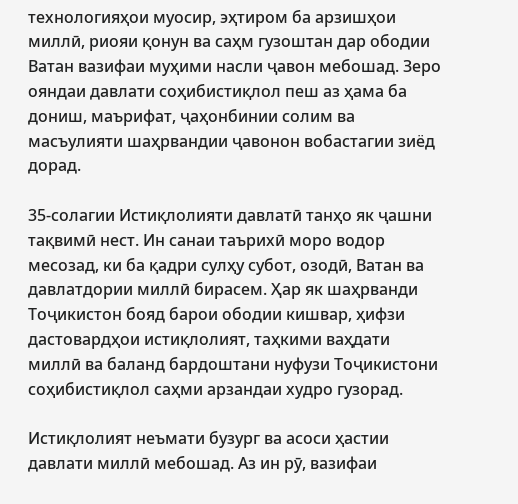технологияҳои муосир, эҳтиром ба арзишҳои миллӣ, риояи қонун ва саҳм гузоштан дар ободии Ватан вазифаи муҳими насли ҷавон мебошад. Зеро ояндаи давлати соҳибистиқлол пеш аз ҳама ба дониш, маърифат, ҷаҳонбинии солим ва масъулияти шаҳрвандии ҷавонон вобастагии зиёд дорад.

35-солагии Истиқлолияти давлатӣ танҳо як ҷашни тақвимӣ нест. Ин санаи таърихӣ моро водор месозад, ки ба қадри сулҳу субот, озодӣ, Ватан ва давлатдории миллӣ бирасем. Ҳар як шаҳрванди Тоҷикистон бояд барои ободии кишвар, ҳифзи дастовардҳои истиқлолият, таҳкими ваҳдати миллӣ ва баланд бардоштани нуфузи Тоҷикистони соҳибистиқлол саҳми арзандаи худро гузорад.

Истиқлолият неъмати бузург ва асоси ҳастии давлати миллӣ мебошад. Аз ин рӯ, вазифаи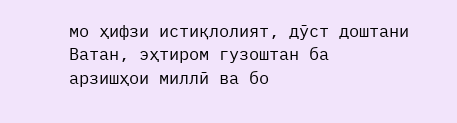мо ҳифзи истиқлолият, дӯст доштани Ватан, эҳтиром гузоштан ба арзишҳои миллӣ ва бо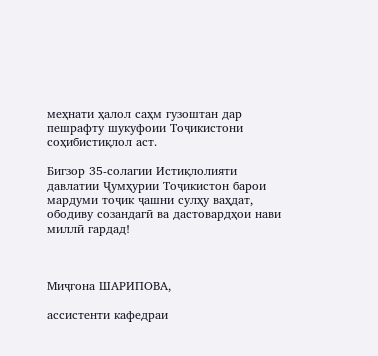меҳнати ҳалол саҳм гузоштан дар пешрафту шукуфоии Тоҷикистони соҳибистиқлол аст.

Бигзор 35-солагии Истиқлолияти давлатии Ҷумҳурии Тоҷикистон барои мардуми тоҷик ҷашни сулҳу ваҳдат, ободиву созандагӣ ва дастовардҳои нави миллӣ гардад!



Миҷгона ШАРИПОВА,

ассистенти кафедраи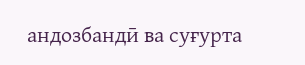андозбандӣ ва суғурта